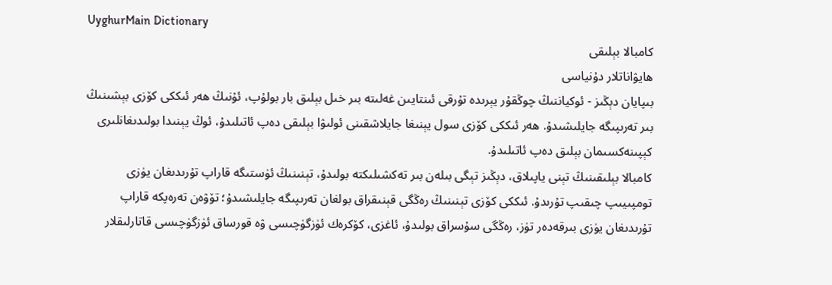UyghurMain Dictionary
كامبالا بېلىقى
ھايۋاناتلار دۇنياسى
بىپايان دېڭىز - ئوكياننىڭ چوڭقۇر يېرىدە تۇرقى ئىنتايىن غەلىتە بىر خىل بېلىق بار بولۇپ، ئۇنىڭ ھەر ئىككى كۆزى بېشىنىڭ بىر تەرىپىگە جايلىشىدۇ. ھەر ئىككى كۆزى سول يېنىغا جايلاشقىنى ئولىۋا بېلىقى دەپ ئاتىلىدۇ، ئوڭ يېنىدا بولىدىغانلىرى كېپىنەكسىمان بېلىق دەپ ئاتىلىدۇ.
كامبالا بېلىقىنىڭ تېنى ياپىلاق، دېڭىز تېگى بىلەن بىر تەكشىلىكتە بولىدۇ، تېنىنىڭ ئۈستىگە قاراپ تۇرىدىغان يۈزى تومپىيىپ چىقىپ تۇرىدۇ. ئىككى كۆزى تېنىنىڭ رەڭگى قېنىقراق بولغان تەرىپىگە جايلىشىدۇ؛ تۆۋەن تەرەپكە قاراپ تۇرىدىغان يۈزى بىرقەدەر تۈز، رەڭگى سۇسراق بولىدۇ، ئاغزى، كۆكرەك ئۈزگۈچىسى ۋە قورساق ئۈزگۈچىسى قاتارلىقلار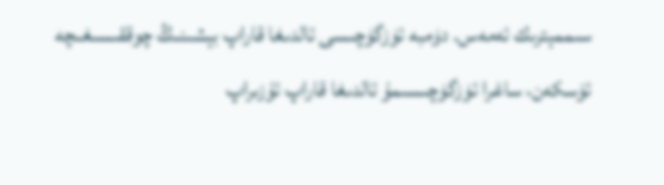سىممېترىك ئەمەس. دۈمبە ئۈزگۈچىسى ئالدىغا قاراپ بېشىنىڭ چوققىسىغىچە ئۆسكەن، ساغرا ئۈزگۈچىسىمۇ ئالدىغا قاراپ ئۇزىراپ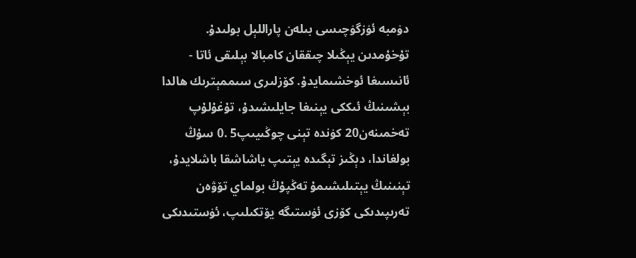دۈمبە ئۈزگۈچىسى بىلەن پاراللېل بولىدۇ.
تۇخۇمدىن يېڭىلا چىققان كامبالا بېلىقى ئاتا - ئانىسىغا ئوخشىمايدۇ. كۆزلىرى سىممېترىك ھالدا بېشىنىڭ ئىككى يېنىغا جايلىشىدۇ، تۇغۇلۇپ تەخمىنەن20 كۈندە تېنى چوڭىيىپ5 .0 سۇڭ بولغاندا، دېڭىز تېگىدە يېتىپ ياشاشقا باشلايدۇ، تېنىنىڭ يېتىلىشىمۇ تەڭپۇڭ بولماي تۆۋەن تەرىپىدىكى كۆزى ئۈستىگە يۆتكىلىپ، ئۈستىدىكى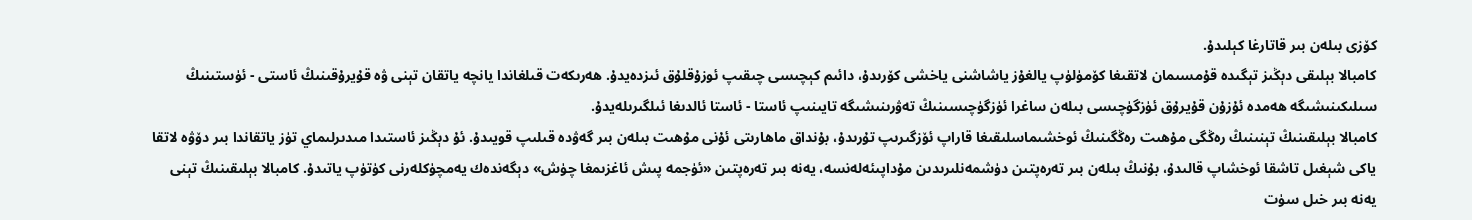كۆزى بىلەن بىر قاتارغا كېلىدۇ.
كامبالا بېلىقى دېڭىز تېگىدە قۇمسىمان لاتقىغا كۆمۈلۈپ يالغۇز ياشاشنى ياخشى كۆرىدۇ، دائىم كېچىسى چىقىپ ئوزۇقلۇق ئىزدەيدۇ. ھەرىكەت قىلغاندا يانچە ياتقان تېنى ۋە قۇيرۇقىنىڭ ئاستى - ئۈستىنىڭ سىلىكىنىشىگە ھەمدە ئۇزۇن قۇيرۇق ئۈزگۈچىسى بىلەن ساغرا ئۈزگۈچىسىنىڭ تەۋرىنىشىگە تايىنىپ ئاستا - ئاستا ئالدىغا ئىلگىرىلەيدۇ.
كامبالا بېلىقىنىڭ تېنىنىڭ رەڭگى مۇھىت رەڭگىنىڭ ئوخشىماسلىقىغا قاراپ ئۆزگىرىپ تۇرىدۇ، بۇنداق ماھارىتى ئۇنى مۇھىت بىلەن بىر گەۋدە قىلىپ قويىدۇ. ئۇ دېڭىز ئاستىدا مىدىرلىماي تۈز ياتقاندا بىر دۆۋە لاتقا ياكى شېغىل تاشقا ئوخشاپ قالىدۇ، بۇنىڭ بىلەن بىر تەرەپتىن دۈشمەنلىرىدىن مۇداپىئەلەنسە، يەنە بىر تەرەپتىن «ئۈجمە پىش ئاغزىمغا چۈش» دېگەندەك يەمچۈكلەرنى كۈتۈپ ياتىدۇ. كامبالا بېلىقىنىڭ تېنى يەنە بىر خىل سۈت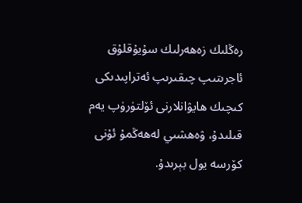رەڭلىك زەھەرلىك سۇيۇقلۇق ئاجرىتىپ چىقىرىپ ئەتراپىدىكى كىچىك ھايۋانلارنى ئۆلتۈرۈپ يەم قىلىدۇ، ۋەھشىي لەھەڭمۇ ئۇنى كۆرسە يول بېرىدۇ.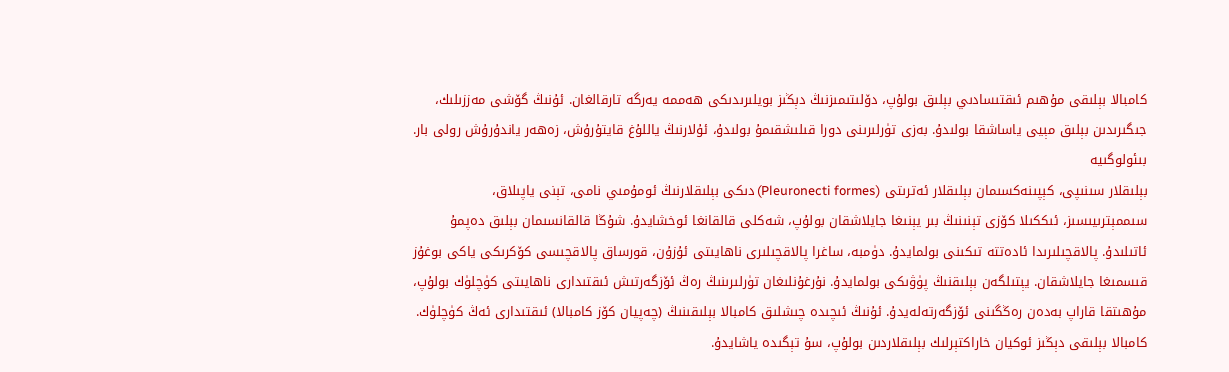كامبالا بېلىقى مۇھىم ئىقتىسادىي بېلىق بولۇپ، دۆلىتىمىزنىڭ دېڭىز بويلىرىدىكى ھەممە يەرگە تارقالغان. ئۇنىڭ گۆشى مەززىلىك، جىگىرىدىن بېلىق مېيى ياساشقا بولىدۇ. بەزى تۈرلىرىنى دورا قىلىشقىمۇ بولىدۇ، ئۇلارنىڭ ياللۇغ قايتۇرۇش، زەھەر ياندۇرۇش رولى بار.
بىئولوگىيە
بېلىقلار سىنىپى، كېپىنەكسىمان بېلىقلار ئەترىتى (Pleuronecti formes) دىكى بېلىقلارنىڭ ئومۇمىي نامى، تېنى ياپىلاق، سىممېترىيىسىز، ئىككىلا كۆزى تېنىنىڭ بىر يېنىغا جايلاشقان بولۇپ، شەكلى قالقانغا ئوخشايدۇ. شۇڭا قالقانسىمان بېلىق دەپمۇ ئاتىلىدۇ. پالاقچىلىرىدا ئادەتتە تىكىنى بولمايدۇ. دۈمبە، ساغرا پالاقچىلىرى ناھايىتى ئۇزۇن، قورساق پالاقچىسى كۆكرىكى ياكى بوغۇز قىسمىغا جايلاشقان. يېتىلگەن بېلىقنىڭ پۈۋىكى بولمايدۇ. نۇرغۇنلىغان تۈرلىرىنىڭ رەڭ ئۆزگەرتىش ئىقتىدارى ناھايىتى كۈچلۈك بولۇپ، مۇھىتقا قاراپ بەدەن رەڭگىنى ئۆزگەرتەلەيدۇ. ئۇنىڭ ئىچىدە چىشلىق كامبالا بېلىقىنىڭ (چەپيان كۆز كامبالا) ئىقتىدارى ئەڭ كۈچلۈك. كامبالا بېلىقى دېڭىز ئوكيان خاراكتېرلىك بېلىقلاردىن بولۇپ، سۇ تېگىدە ياشايدۇ.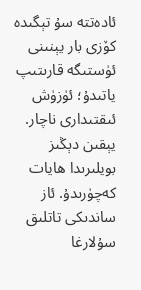ئادەتتە سۇ تېگىدە كۆزى بار يېنىنى ئۈستىگە قارىتىپ ياتىدۇ؛ ئۈزۈش ئىقتىدارى ناچار. يېقىن دېڭىز بويلىرىدا ھايات كەچۈرىدۇ. ئاز ساندىكى تاتلىق سۇلارغا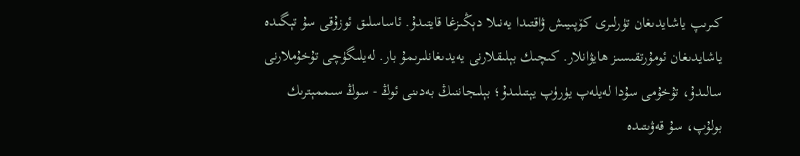كىرىپ ياشايدىغان تۈرلىرى كۆپىيىش ۋاقتىدا يەنىلا دېڭىزغا قايتىدۇ. ئاساسلىق ئوزۇقى سۇ تېگىدە ياشايدىغان ئومۇرتقىسىز ھايۋانلار. كىچىك بېلىقلارنى يەيدىغانلىرىمۇ بار. لەيلىگۈچى تۇخۇملارنى سالىدۇ، تۇخۇمى سۇدا لەيلەپ يۈرۈپ يېتىلىدۇ؛ بېلىجاننىڭ بەدىنى ئوڭ - سوڭ سىممېترىك بولۇپ، سۇ قەۋىتىدە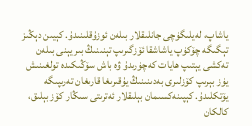ياشاپ، لەيلىگۈچى جانلىقلار بىلەن ئوزۇقلىنىدۇ. كېيىن دېڭىز تېگىگە چۆكۈپ ياشاشقا ئۆزگىرىپ تېنىنىڭ بىر يېنى بىلەن تەكشى يېتىپ ھايات كەچۈرىدۇ ۋە باش سۆڭىكىدە تولغىنىش يۈز بېرىپ كۆزلىرى بەدىنىنىڭ يۇقىرىغا قارىغان تەرىپىگە يۆتكلىدۇ. كېپىنەكسىمان بېلىقلار ئەترىتى سىڭار كۆز بېلىق، كالكان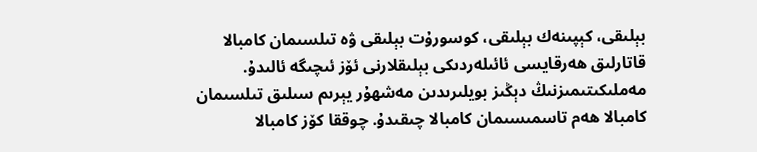بېلىقى، كېپىنەك بېلىقى، كوسورۇت بېلىقى ۋە تىلسىمان كامبالا قاتارلىق ھەرقايسى ئائىلەردىكى بېلىقلارنى ئۆز ئىچىگە ئالىدۇ. مەملىكىتىمىزنىڭ دېڭىز بويلىرىدىن مەشھۇر يېرىم سىلىق تىلسىمان كامبالا ھەم تاسمىسىمان كامبالا چىقىدۇ. چوققا كۆز كامبالا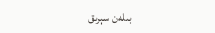بىلەن سېرىق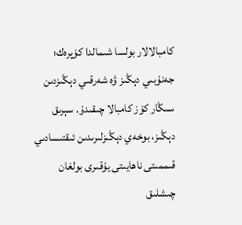كامبالالار بولسا شىمالدا كۆپرەك؛ جەنۇبىي دېڭىز ۋە شەرقىي دېڭىزدىن سىڭار كۆز كامبالا چىقىدۇ. سېرىق دېڭىز، بوخەي دېڭىزلىرىدىن ئىقتىسادىي قىممىتى ناھايىتى يۇقىرى بولغان چىشلىق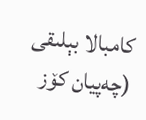كامبالا بېلىقى (چەپيان كۆز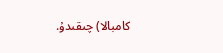كامبالا) چىقىدۇ.